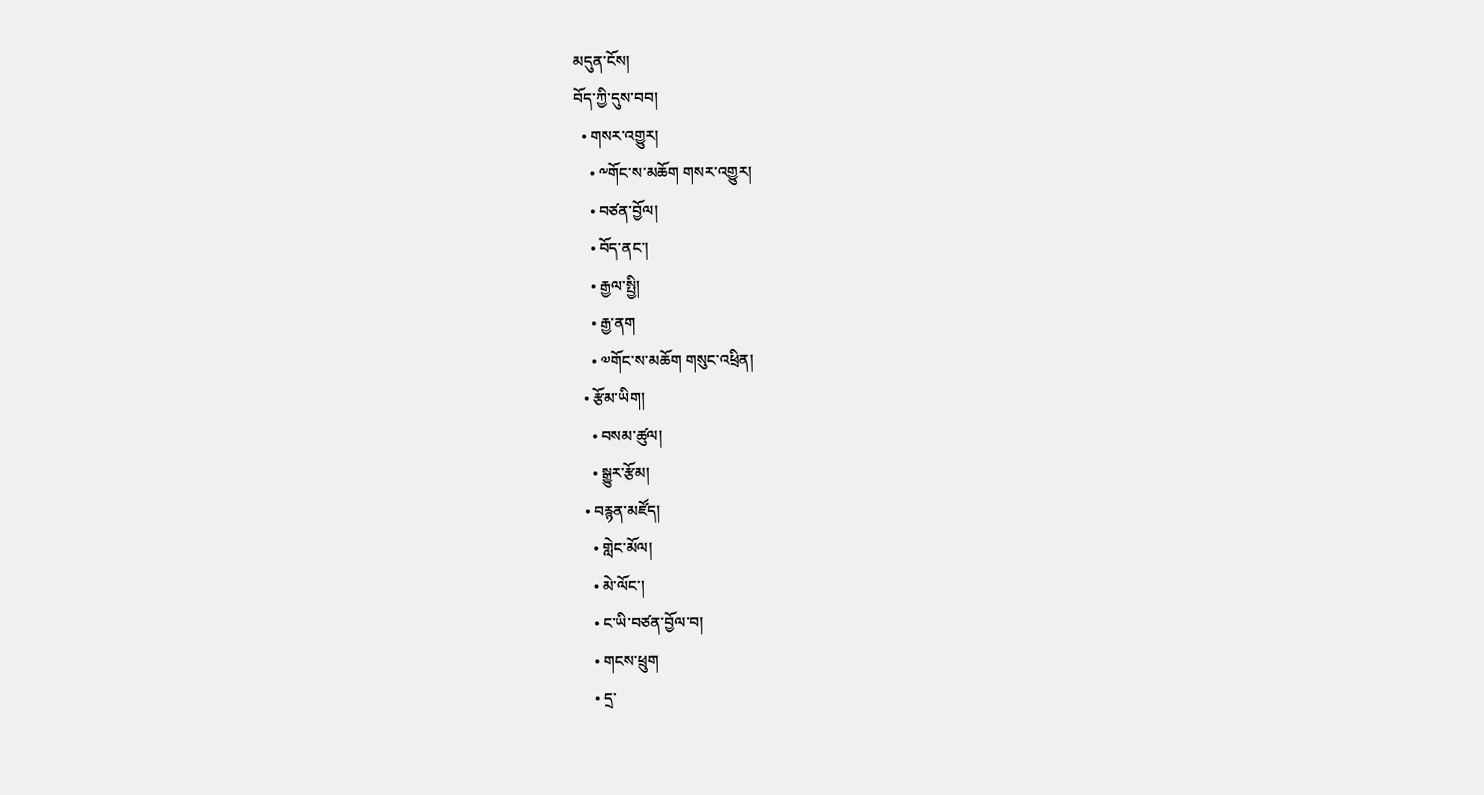མདུན་ངོས།
བོད་ཀྱི་དུས་བབ།
  • གསར་འགྱུར།
    • ༸གོང་ས་མཆོག གསར་འགྱུར།
    • བཙན་བྱོལ།
    • བོད་ནང་།
    • རྒྱལ་སྤྱི།
    • རྒྱ་ནག
    • ༧གོང་ས་མཆོག གསུང་འཕྲིན།
  • རྩོམ་ཡིག།
    • བསམ་ཚུལ།
    • སྒྱུར་རྩོམ།
  • བརྙན་མཛོད།
    • གླེང་མོལ།
    • མེ་ལོང་།
    • ང་ཡི་བཙན་བྱོལ་བ།
    • གངས་ཕྲུག
    • དྲ་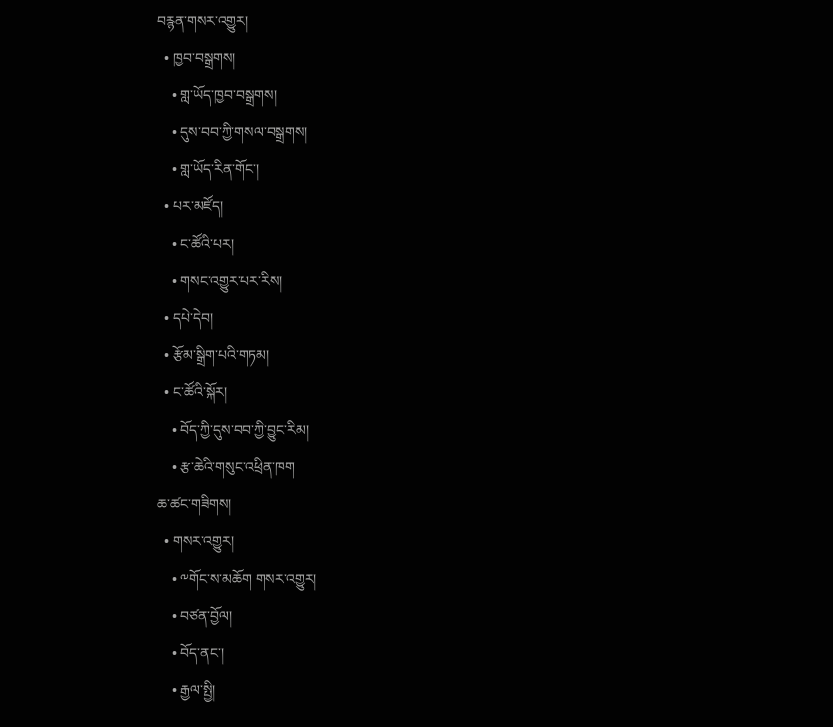བརྙན་གསར་འགྱུར།
  • ཁྱབ་བསྒྲགས།
    • གླ་ཡོད་ཁྱབ་བསྒྲགས།
    • དུས་བབ་ཀྱི་གསལ་བསྒྲགས།
    • གླ་ཡོད་རིན་གོང་།
  • པར་མཛོད།
    • ང་ཚོའི་པར།
    • གསང་འགྱུར་པར་རིས།
  • དཔེ་དེབ།
  • རྩོམ་སྒྲིག་པའི་གཏམ།
  • ང་ཚོའི་སྐོར།
    • བོད་ཀྱི་དུས་བབ་ཀྱི་བྱུང་རིམ།
    • རྩ་ཆེའི་གསུང་འཕྲིན་ཁག
ཆ་ཚང་གཟིགས།
  • གསར་འགྱུར།
    • ༸གོང་ས་མཆོག གསར་འགྱུར།
    • བཙན་བྱོལ།
    • བོད་ནང་།
    • རྒྱལ་སྤྱི།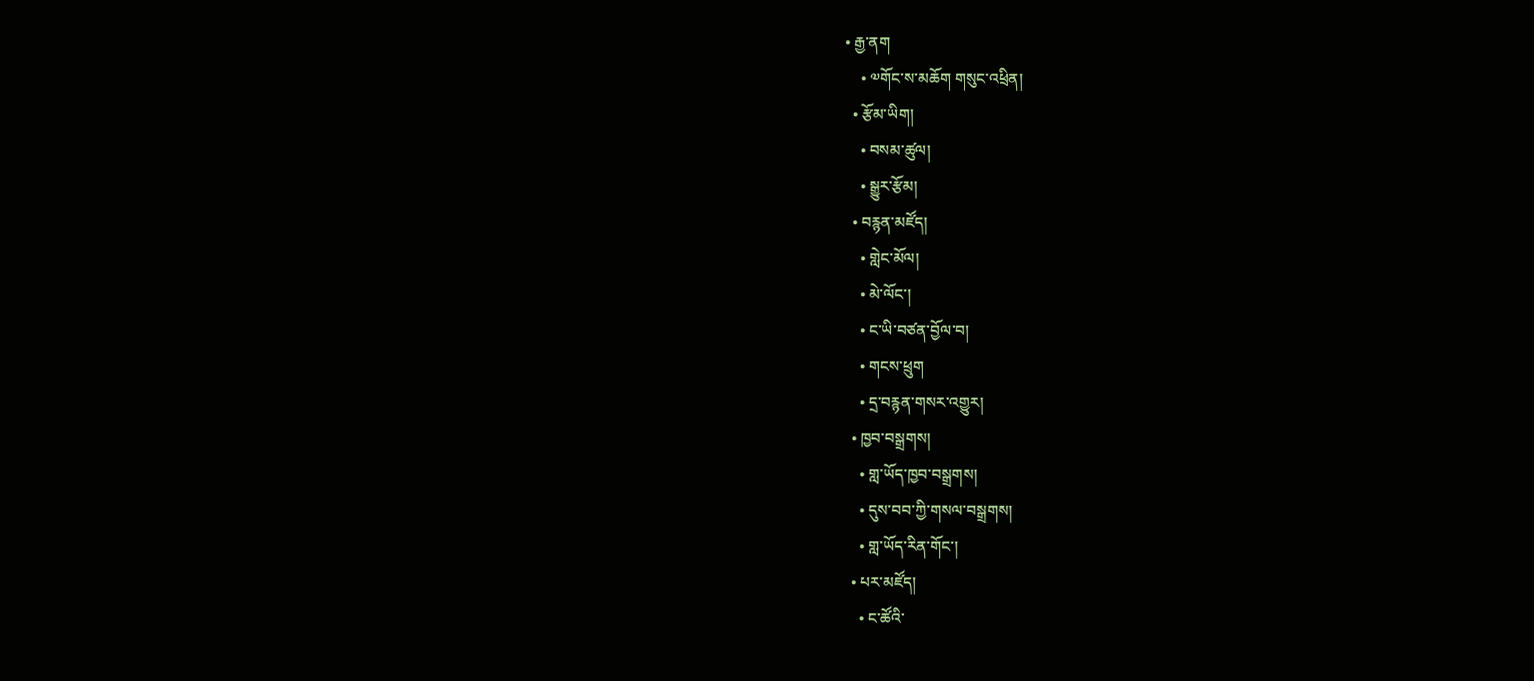• རྒྱ་ནག
    • ༧གོང་ས་མཆོག གསུང་འཕྲིན།
  • རྩོམ་ཡིག།
    • བསམ་ཚུལ།
    • སྒྱུར་རྩོམ།
  • བརྙན་མཛོད།
    • གླེང་མོལ།
    • མེ་ལོང་།
    • ང་ཡི་བཙན་བྱོལ་བ།
    • གངས་ཕྲུག
    • དྲ་བརྙན་གསར་འགྱུར།
  • ཁྱབ་བསྒྲགས།
    • གླ་ཡོད་ཁྱབ་བསྒྲགས།
    • དུས་བབ་ཀྱི་གསལ་བསྒྲགས།
    • གླ་ཡོད་རིན་གོང་།
  • པར་མཛོད།
    • ང་ཚོའི་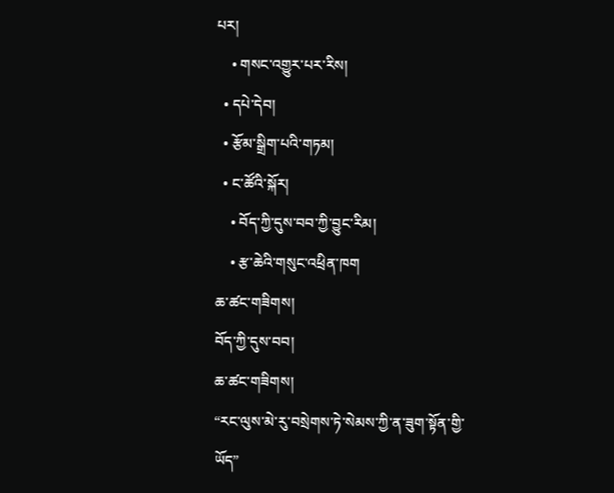པར།
    • གསང་འགྱུར་པར་རིས།
  • དཔེ་དེབ།
  • རྩོམ་སྒྲིག་པའི་གཏམ།
  • ང་ཚོའི་སྐོར།
    • བོད་ཀྱི་དུས་བབ་ཀྱི་བྱུང་རིམ།
    • རྩ་ཆེའི་གསུང་འཕྲིན་ཁག
ཆ་ཚང་གཟིགས།
བོད་ཀྱི་དུས་བབ།
ཆ་ཚང་གཟིགས།
“རང་ལུས་མེ་རུ་བསྲེགས་ཏེ་སེམས་ཀྱི་ན་ཟུག་སྟོན་གྱི་ཡོད”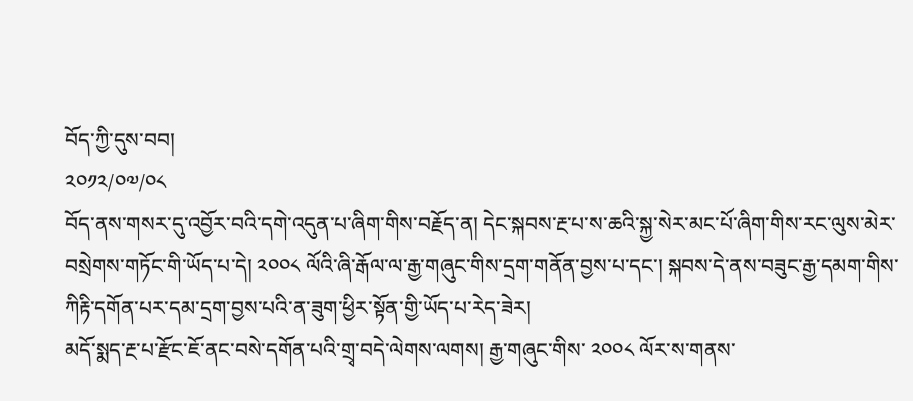བོད་ཀྱི་དུས་བབ།
༢༠༡༢/༠༧/༠༨
བོད་ནས་གསར་དུ་འབྱོར་བའི་དགེ་འདུན་པ་ཞིག་གིས་བརྗོད་ན། དེང་སྐབས་རྔ་པ་ས་ཆའི་སྐྱ་སེར་མང་པོ་ཞིག་གིས་རང་ལུས་མེར་བསྲེགས་གཏོང་གི་ཡོད་པ་དེ། ༢༠༠༨ ལོའི་ཞི་རྒོལ་ལ་རྒྱ་གཞུང་གིས་དྲག་གནོན་བྱས་པ་དང་། སྐབས་དེ་ནས་བཟུང་རྒྱ་དམག་གིས་ཀིརྟི་དགོན་པར་དམ་དྲག་བྱས་པའི་ན་ཟུག་ཕྱིར་སྟོན་གྱི་ཡོད་པ་རེད་ཟེར།
མདོ་སྨད་རྔ་པ་རྫོང་ཇོ་ནང་བསེ་དགོན་པའི་གྲྭ་བདེ་ལེགས་ལགས། རྒྱ་གཞུང་གིས་ ༢༠༠༨ ལོར་ས་གནས་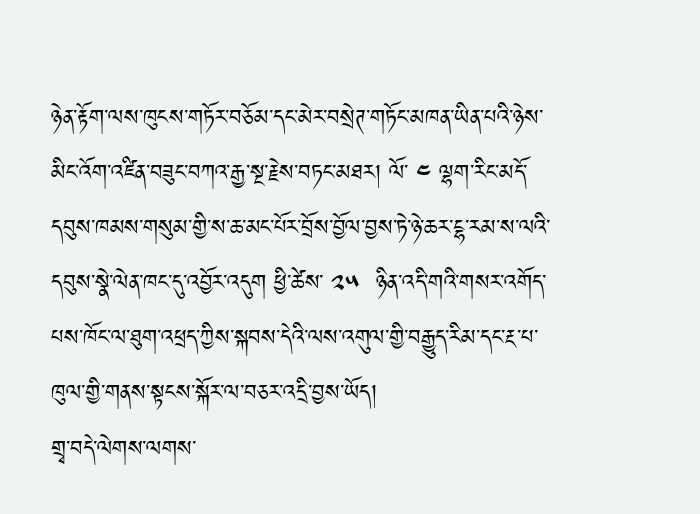ཉེན་རྟོག་ལས་ཁུངས་གཏོར་བཅོམ་དང་མེར་བསྲེཊ་གཏོང་མཁན་ཡིན་པའི་ཉེས་མིང་འོག་འཛིན་བཟུང་བཀའ་རྒྱ་སྔ་རྗེས་བཏང་མཐར། ལོ་ ༤ ལྷག་རིང་མདོ་དབུས་ཁམས་གསུམ་གྱི་ས་ཆ་མང་པོར་བྲོས་བྱོལ་བྱས་ཏེ་ཉེ་ཆར་ངྷ་རམ་ས་ལའི་དབུས་སྣེ་ལེན་ཁང་དུ་འབྱོར་འདུག ཕྱི་ཚེས་ ༢༥  ཉིན་འདི་གའི་གསར་འགོད་པས་ཁོང་ལ་ཐུག་འཕྲད་ཀྱིས་སྐབས་དེའི་ལས་འགུལ་གྱི་བརྒྱུད་རིམ་དང་རྔ་པ་ཁུལ་གྱི་གནས་སྟངས་སྐོར་ལ་བཅར་འདྲི་བྱས་ཡོད།
གྲྭ་བདེ་ལེགས་ལགས་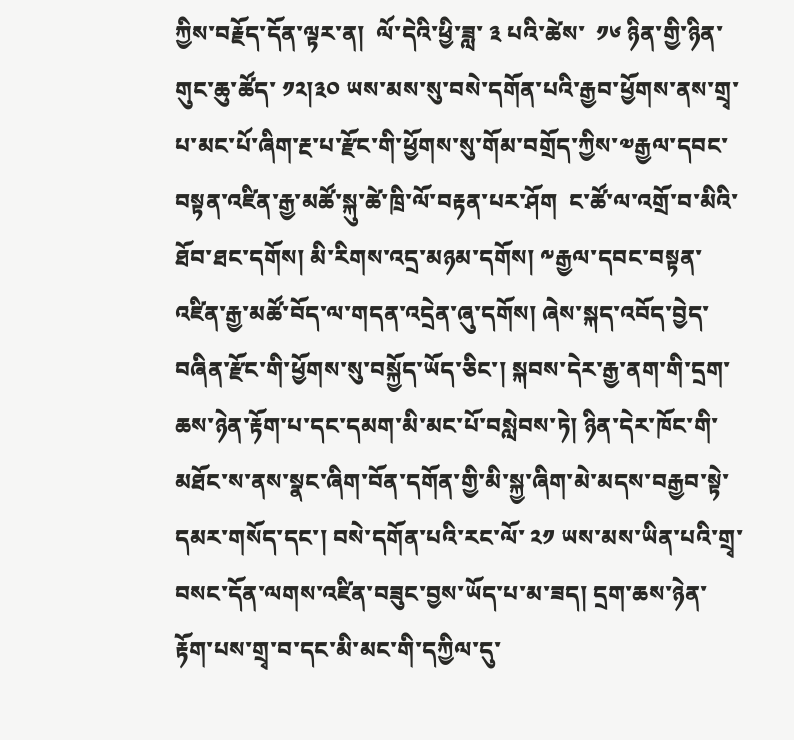ཀྱིས་བརྗོད་དོན་ལྟར་ན།  ལོ་དེའི་ཕྱི་ཟླ་ ༣ པའི་ཚེས་  ༡༦ ཉིན་གྱི་ཉིན་གུང་ཆུ་ཚོད་ ༡༢།༣༠ ཡས་མས་སུ་བསེ་དགོན་པའི་རྒྱབ་ཕྱོགས་ནས་གྲྭ་པ་མང་པོ་ཞིག་རྔ་པ་རྫོང་གི་ཕྱོགས་སུ་གོམ་བགྲོད་ཀྱིས་༧རྒྱལ་དབང་བསྟན་འཛིན་རྒྱ་མཚོ་སྐུ་ཚེ་ཁྲི་ལོ་བརྟན་པར་ཤོག  ང་ཚོ་ལ་འགྲོ་བ་མིའི་ཐོབ་ཐང་དགོས། མི་རིགས་འདྲ་མཉམ་དགོས། ༸རྒྱལ་དབང་བསྟན་འཛིན་རྒྱ་མཚོ་བོད་ལ་གདན་འདྲེན་ཞུ་དགོས། ཞེས་སྐད་འབོད་བྱེད་བཞིན་རྫོང་གི་ཕྱོགས་སུ་བསྐྱོད་ཡོད་ཅིང་། སྐབས་དེར་རྒྱ་ནག་གི་དྲག་ཆས་ཉེན་རྟོག་པ་དང་དམག་མི་མང་པོ་བསླེབས་ཏེ། ཉིན་དེར་ཁོང་གི་མཐོང་ས་ནས་སྣང་ཞིག་བོན་དགོན་གྱི་མི་སྐྱ་ཞིག་མེ་མདས་བརྒྱབ་སྟེ་དམར་གསོད་དང་། བསེ་དགོན་པའི་རང་ལོ་ ༢༡ ཡས་མས་ཡིན་པའི་གྲྭ་བསང་དོན་ལགས་འཛིན་བཟུང་བྱས་ཡོད་པ་མ་ཟད། དྲག་ཆས་ཉེན་རྟོག་པས་གྲྭ་བ་དང་མི་མང་གི་དཀྱིལ་དུ་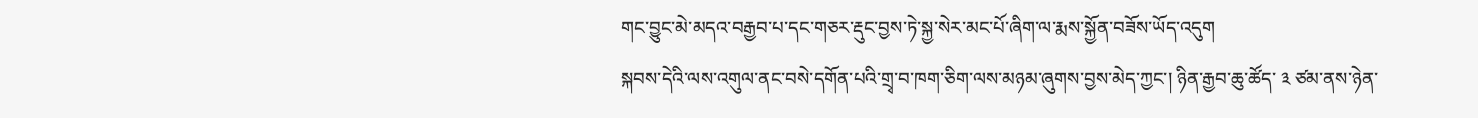གང་བྱུང་མེ་མདའ་བརྒྱབ་པ་དང་གཅར་རྡུང་བྱས་ཏེ་སྐྱ་སེར་མང་པོ་ཞིག་ལ་རྨས་སྐྱོན་བཟོས་ཡོད་འདུག
སྐབས་དེའི་ལས་འགུལ་ནང་བསེ་དགོན་པའི་གྲྭ་བ་ཁག་ཅིག་ལས་མཉམ་ཞུགས་བྱས་མེད་ཀྱང་། ཉིན་རྒྱབ་ཆུ་ཚོད་ ༣ ཙམ་ནས་ཉེན་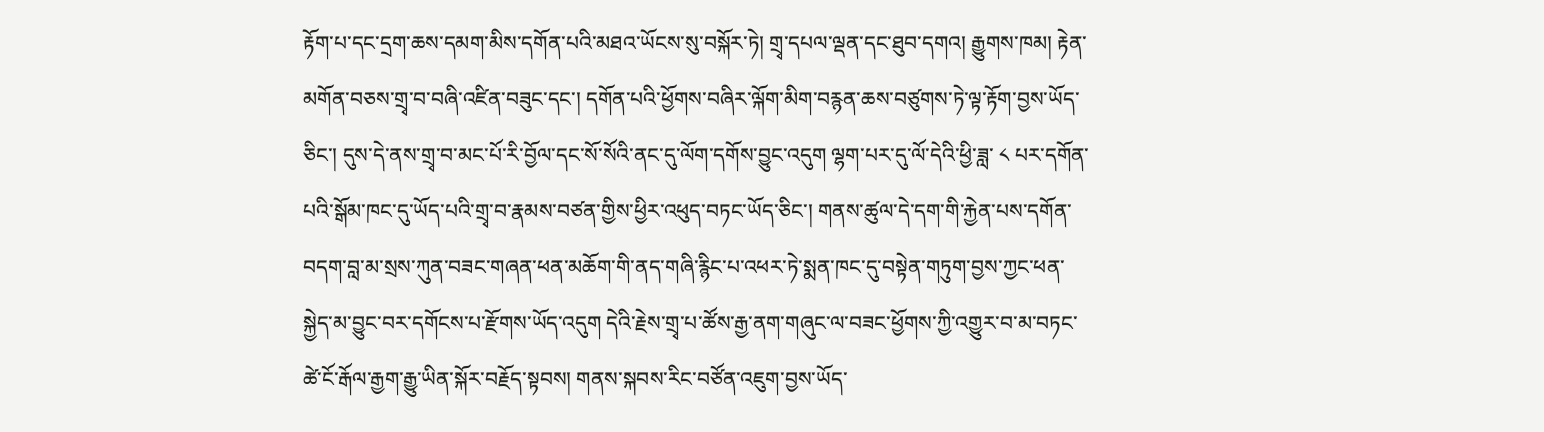རྟོག་པ་དང་དྲག་ཆས་དམག་མིས་དགོན་པའི་མཐའ་ཡོངས་སུ་བསྐོར་ཏེ། གྲྭ་དཔལ་ལྡན་དང་ཐུབ་དགའ། རྒྱུགས་ཁམ། རྟེན་མགོན་བཅས་གྲྭ་བ་བཞི་འཛིན་བཟུང་དང་། དགོན་པའི་ཕྱོགས་བཞིར་ལྐོག་མིག་བརྙན་ཆས་བཙུགས་ཏེ་ལྟ་རྟོག་བྱས་ཡོད་ཅིང་། དུས་དེ་ནས་གྲྭ་བ་མང་པོ་རི་བྱོལ་དང་སོ་སོའི་ནང་དུ་ལོག་དགོས་བྱུང་འདུག ལྷག་པར་དུ་ལོ་དེའི་ཕྱི་ཟླ་ ༨ པར་དགོན་པའི་སྒོམ་ཁང་དུ་ཡོད་པའི་གྲྭ་བ་རྣམས་བཙན་གྱིས་ཕྱིར་འཕུད་བཏང་ཡོད་ཅིང་། གནས་ཚུལ་དེ་དག་གི་རྐྱེན་པས་དགོན་བདག་བླ་མ་སྲས་ཀུན་བཟང་གཞན་ཕན་མཆོག་གི་ནད་གཞི་རྙིང་པ་འཕར་ཏེ་སྨན་ཁང་དུ་བསྟེན་གཏུག་བྱས་ཀྱང་ཕན་སྐྱེད་མ་བྱུང་བར་དགོངས་པ་རྫོགས་ཡོད་འདུག དེའི་རྗེས་གྲྭ་པ་ཚོས་རྒྱ་ནག་གཞུང་ལ་བཟང་ཕྱོགས་ཀྱི་འགྱུར་བ་མ་བཏང་ཚེ་ངོ་རྒོལ་རྒྱག་རྒྱུ་ཡིན་སྐོར་བརྗོད་སྟབས། གནས་སྐབས་རིང་བཙོན་འཇུག་བྱས་ཡོད་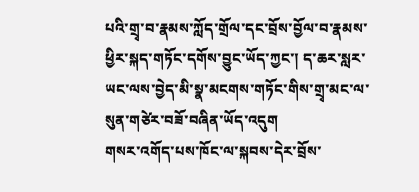པའི་གྲྭ་བ་རྣམས་ཀློད་གྲོལ་དང་བྲོས་བྱོལ་བ་རྣམས་ཕྱིར་སྐད་གཏོང་དགོས་བྱུང་ཡོད་ཀྱང་། ད་ཆར་སླར་ཡང་ལས་བྱེད་མི་སྣ་མངགས་གཏོང་གིས་གྲྭ་མང་ལ་སུན་གཙེར་བཟོ་བཞིན་ཡོད་འདུག
གསར་འགོད་པས་ཁོང་ལ་སྐབས་དེར་བྲོས་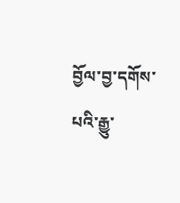བྱོལ་བྱ་དགོས་པའི་རྒྱུ་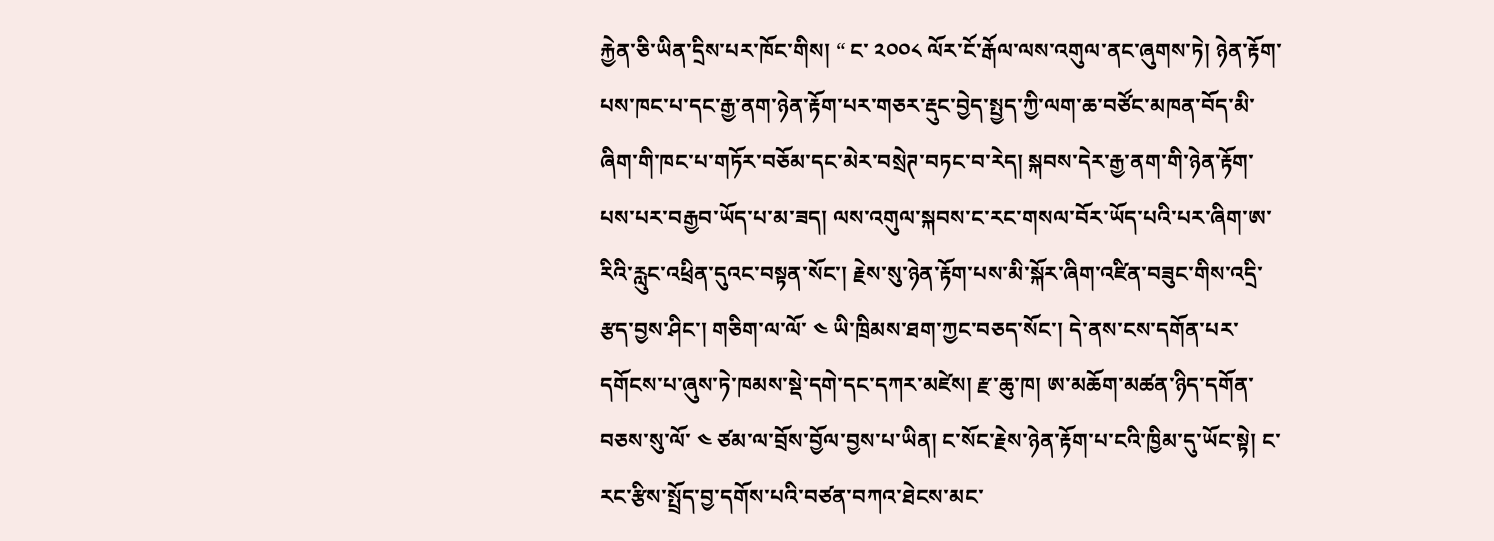རྐྱེན་ཅི་ཡིན་དྲིས་པར་ཁོང་གིས། “ ང་ ༢༠༠༨ ལོར་ངོ་རྒོལ་ལས་འགུལ་ནང་ཞུགས་ཏེ། ཉེན་རྟོག་པས་ཁང་པ་དང་རྒྱ་ནག་ཉེན་རྟོག་པར་གཅར་རྡུང་བྱེད་སྤྱད་ཀྱི་ལག་ཆ་བཙོང་མཁན་བོད་མི་ཞིག་གི་ཁང་པ་གཏོར་བཅོམ་དང་མེར་བསྲེཊ་བཏང་བ་རེད། སྐབས་དེར་རྒྱ་ནག་གི་ཉེན་རྟོག་པས་པར་བརྒྱབ་ཡོད་པ་མ་ཟད། ལས་འགུལ་སྐབས་ང་རང་གསལ་བོར་ཡོད་པའི་པར་ཞིག་ཨ་རིའི་རླུང་འཕྲིན་དུའང་བསྟན་སོང་། རྗེས་སུ་ཉེན་རྟོག་པས་མི་སྐོར་ཞིག་འཛིན་བཟུང་གིས་འདྲི་རྩད་བྱས་ཤིང་། གཅིག་ལ་ལོ་ ༤ ཡི་ཁྲིམས་ཐག་ཀྱང་བཅད་སོང་། དེ་ནས་ངས་དགོན་པར་དགོངས་པ་ཞུས་ཏེ་ཁམས་སྡེ་དགེ་དང་དཀར་མཛེས། རྫ་ཆུ་ཁ། ཨ་མཆོག་མཚན་ཉིད་དགོན་བཅས་སུ་ལོ་ ༤ ཙམ་ལ་བྲོས་བྱོལ་བྱས་པ་ཡིན། ང་སོང་རྗེས་ཉེན་རྟོག་པ་ངའི་ཁྱིམ་དུ་ཡོང་སྟེ། ང་རང་རྩིས་སྤྲོད་བྱ་དགོས་པའི་བཙན་བཀའ་ཐེངས་མང་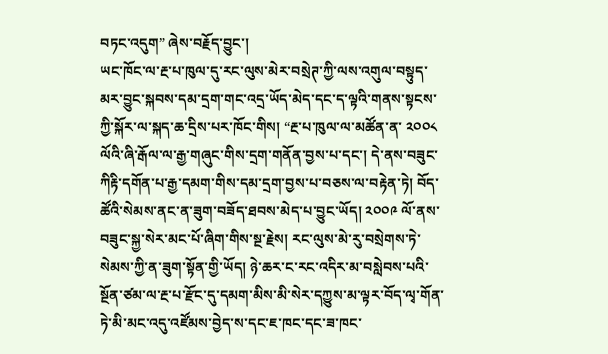བཏང་འདུག” ཞེས་བརྗོད་བྱུང་།
ཡང་ཁོང་ལ་རྔ་པ་ཁུལ་དུ་རང་ལུས་མེར་བསྲེཊ་ཀྱི་ལས་འགུལ་བསྟུད་མར་བྱུང་སྐབས་དམ་དྲག་གང་འདྲ་ཡོད་མེད་དང་ད་ལྟའི་གནས་སྟངས་ཀྱི་སྐོར་ལ་སྐད་ཆ་དྲིས་པར་ཁོང་གིས། “རྔ་པ་ཁུལ་ལ་མཚོན་ན་ ༢༠༠༨ ལོའི་ཞི་རྒོལ་ལ་རྒྱ་གཞུང་གིས་དྲག་གནོན་བྱས་པ་དང་། དེ་ནས་བཟུང་ཀིརྟི་དགོན་པ་རྒྱ་དམག་གིས་དམ་དྲག་བྱས་པ་བཅས་ལ་བརྟེན་ཏེ། བོད་ཚོའི་སེམས་ནང་ན་ཟུག་བཟོད་ཐབས་མེད་པ་བྱུང་ཡོད། ༢༠༠༩ ལོ་ནས་བཟུང་སྐྱ་སེར་མང་པོ་ཞིག་གིས་སྔ་རྗེས། རང་ལུས་མེ་རུ་བསྲེགས་ཏེ་སེམས་ཀྱི་ན་ཟུག་སྟོན་གྱི་ཡོད། ཉེ་ཆར་ང་རང་འདིར་མ་བསླེབས་པའི་སྔོན་ཙམ་ལ་རྔ་པ་རྫོང་དུ་དམག་མིས་མི་སེར་དཀྱུས་མ་ལྟར་བོད་ལྭ་གོན་ཏེ་མི་མང་འདུ་འཛོམས་བྱེད་ས་དང་ཇ་ཁང་དང་ཟ་ཁང་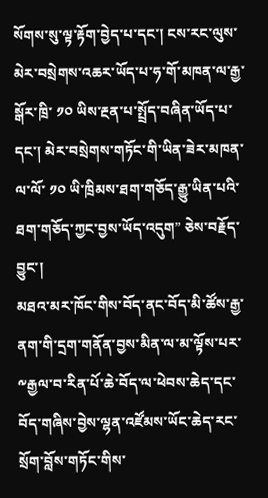སོགས་སུ་ལྟ་རྟོག་བྱེད་པ་དང་། ངས་རང་ལུས་མེར་བསྲེགས་འཆར་ཡོད་པ་ཧ་གོ་མཁན་ལ་རྒྱ་སྒོར་ཁྲི་ ༡༠ ཡིས་རྔན་པ་སྤྲོད་བཞིན་ཡོད་པ་དང་། མེར་བསྲེགས་གཏོང་གི་ཡིན་ཟེར་མཁན་ལ་ལོ་ ༡༠ ཡི་ཁྲིམས་ཐག་གཅོད་རྒྱུ་ཡིན་པའི་ཐག་གཅོད་ཀྱང་བྱས་ཡོད་འདུག” ཅེས་བརྗོད་བྱུང་།
མཐའ་མར་ཁོང་གིས་བོད་ནང་བོད་མི་ཚོས་རྒྱ་ནག་གི་དྲག་གནོན་བྱས་མིན་ལ་མ་ལྟོས་པར་ ༸རྒྱལ་བ་རིན་པོ་ཆེ་བོད་ལ་ཕེབས་ཆེད་དང་བོད་གཞིས་བྱེས་ལྷན་འཛོམས་ཡོང་ཆེད་རང་སྲོག་བློས་གཏོང་གིས་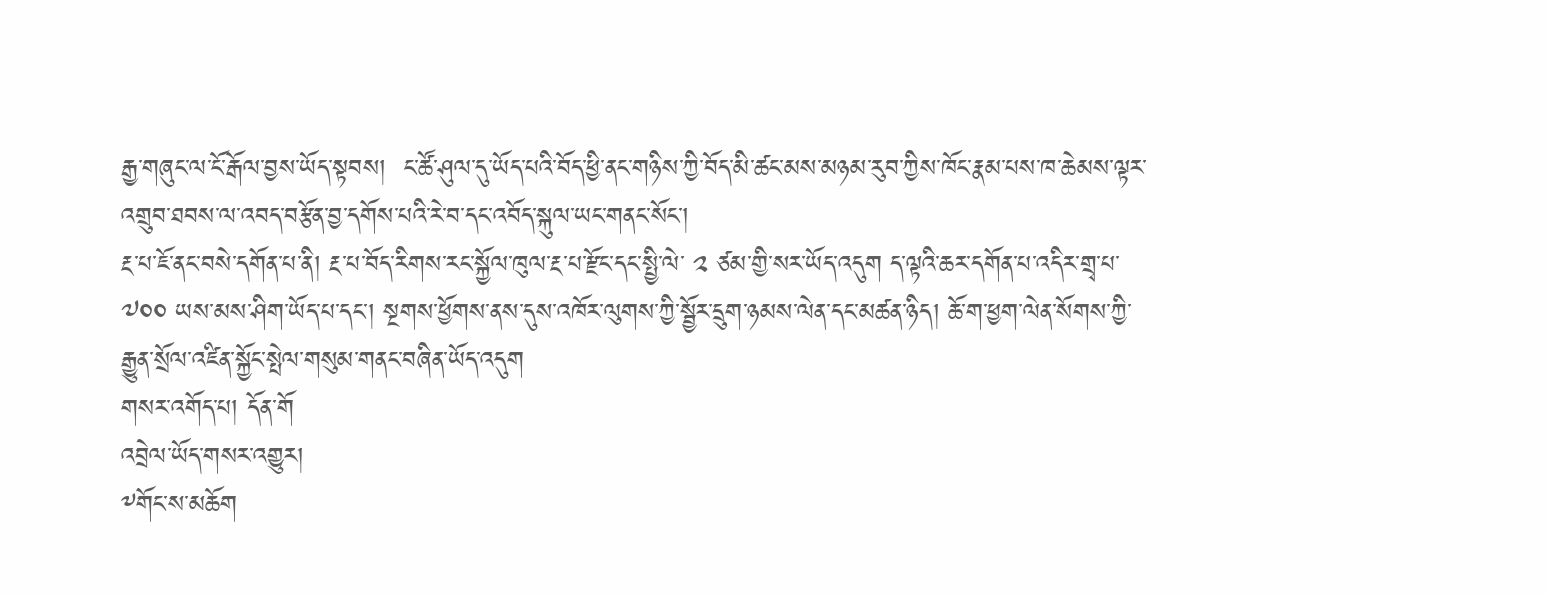རྒྱ་གཞུང་ལ་ངོ་རྒོལ་བྱས་ཡོད་སྟབས།  ང་ཚོ་ཤུལ་དུ་ཡོད་པའི་བོད་ཕྱི་ནང་གཉིས་ཀྱི་བོད་མི་ཚང་མས་མཉམ་རུབ་ཀྱིས་ཁོང་རྣམ་པས་ཁ་ཆེམས་ལྟར་འགྲུབ་ཐབས་ལ་འབད་བརྩོན་བྱ་དགོས་པའི་རེ་བ་དང་འབོད་སྐུལ་ཡང་གནང་སོང་།
རྔ་པ་ཇོ་ནང་བསེ་དགོན་པ་ནི། རྔ་པ་བོད་རིགས་རང་སྐྱོལ་ཁུལ་རྔ་པ་རྫོང་དང་སྤྱི་ལེ་ ༢ ཙམ་གྱི་སར་ཡོད་འདུག ད་ལྟའི་ཆར་དགོན་པ་འདིར་གྲྭ་པ་ ༧༠༠ ཡས་མས་ཤིག་ཡོད་པ་དང་། སྔགས་ཕྱོགས་ནས་དུས་འཁོར་ལུགས་ཀྱི་སྦྱོར་དྲུག་ཉམས་ལེན་དང་མཚན་ཉིད། ཆོ་ག་ཕྱག་ལེན་སོགས་ཀྱི་རྒྱུན་སྲོལ་འཛིན་སྐྱོང་སྤེལ་གསུམ་གནང་བཞིན་ཡོད་འདུག
གསར་འགོད་པ། དོན་གོ
འབྲེལ་ཡོད་གསར་འགྱུར།
༸གོང་ས་མཆོག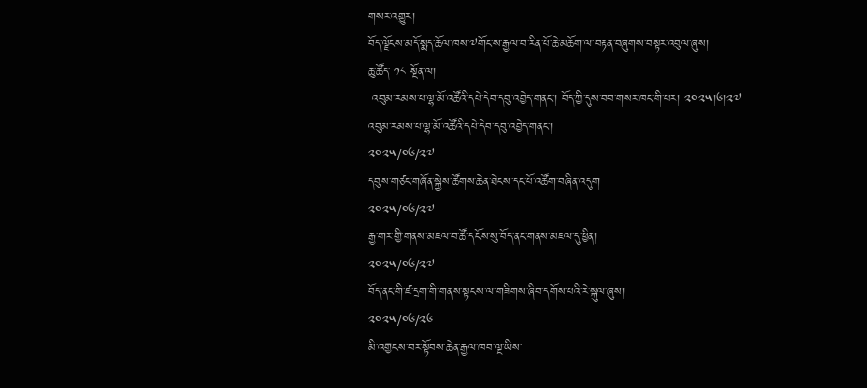གསར་འགྱུར།
བོད་ལྗོངས་མདོ་སྨད་ཆོལ་ཁས་༧གོང་ས་རྒྱལ་བ་རིན་པོ་ཆེ་མཆོག་ལ་བརྟན་བཞུགས་བསྟར་འབུལ་ཞུས།
ཆུ་ཚོད་ ༡༨ སྔོན་ལ།
 འབུམ་རམས་པ་ལྷ་མོ་འཚོའི་དཔེ་དེབ་དབུ་འབྱེད་གནང་། བོད་ཀྱི་དུས་བབ་གསར་ཁང་གི་པར། ༢༠༢༥།༦།༢༧
འབུམ་རམས་པ་ལྷ་མོ་འཚོའི་དཔེ་དེབ་དབུ་འབྱེད་གནང་།
༢༠༢༥/༠༦/༢༧
དབུས་གཙང་གཞོན་སྐྱེས་ཚོགས་ཆེན་ཐེངས་དང་པོ་འཚོག་བཞིན་འདུག
༢༠༢༥/༠༦/༢༧
རྒྱ་གར་གྱི་གནས་མཇལ་བ་ཚོ་དངོས་སུ་བོད་ནང་གནས་མཇལ་དུ་ཕྱིན།
༢༠༢༥/༠༦/༢༧
བོད་ནང་གི་ཛ་དྲག་གི་གནས་སྟངས་ལ་གཟིགས་ཞིབ་དགོས་པའི་རེ་སྐུལ་ཞུས།
༢༠༢༥/༠༦/༢༦
མི་འགྱངས་བར་སྟོབས་ཆེན་རྒྱལ་ཁབ་ལྔ་ཡིས་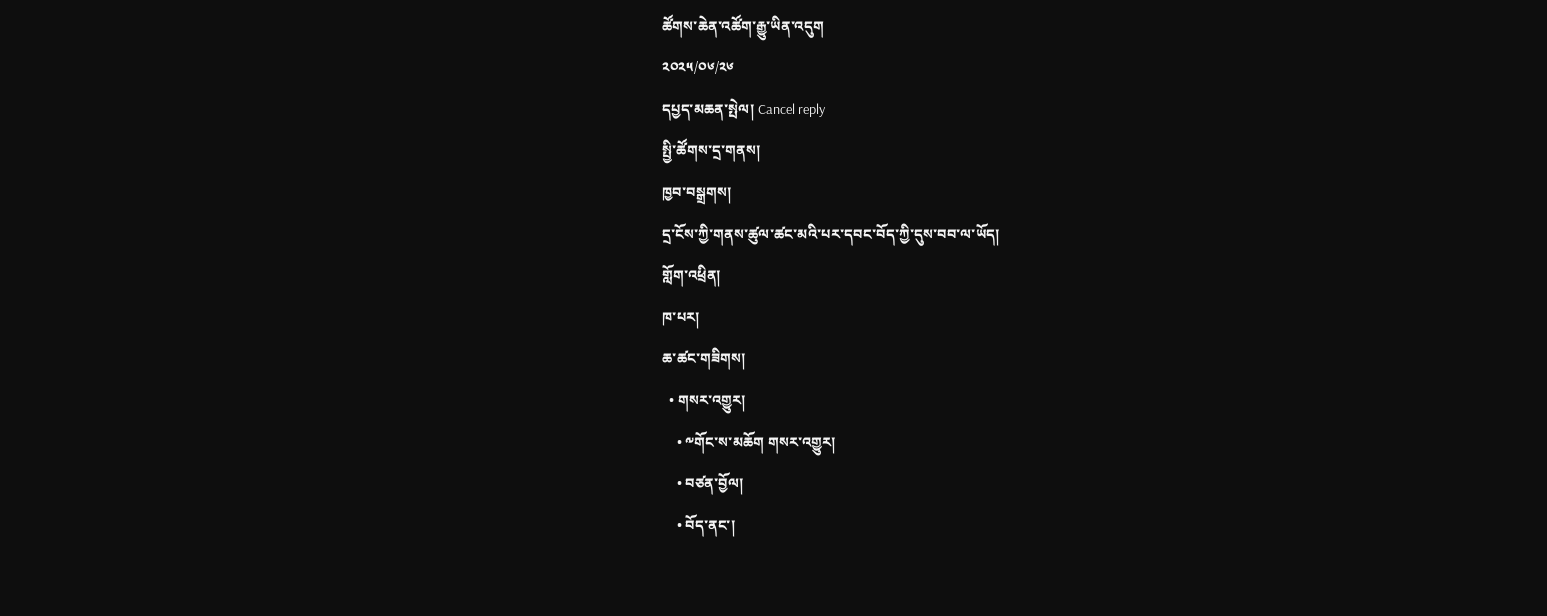ཚོགས་ཆེན་འཚོག་རྒྱུ་ཡིན་འདུག
༢༠༢༥/༠༦/༢༦
དཔྱད་མཆན་སྤེལ། Cancel reply
སྤྱི་ཚོགས་དྲ་གནས།
ཁྱབ་བསྒྲགས།
དྲ་ངོས་ཀྱི་གནས་ཚུལ་ཚང་མའི་པར་དབང་བོད་ཀྱི་དུས་བབ་ལ་ཡོད།
གློག་འཕྲིན།
ཁ་པར།
ཆ་ཚང་གཟིགས།
  • གསར་འགྱུར།
    • ༸གོང་ས་མཆོག གསར་འགྱུར།
    • བཙན་བྱོལ།
    • བོད་ནང་།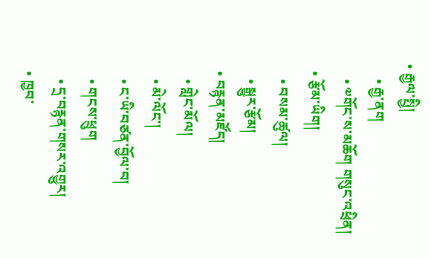• རྒྱལ་སྤྱི།
    • རྒྱ་ནག
    • ༧གོང་ས་མཆོག གསུང་འཕྲིན།
  • རྩོམ་ཡིག།
    • བསམ་ཚུལ།
    • སྒྱུར་རྩོམ།
  • བརྙན་མཛོད།
    • གླེང་མོལ།
    • མེ་ལོང་།
    • ང་ཡི་བཙན་བྱོལ་བ།
    • གངས་ཕྲུག
    • དྲ་བརྙན་གསར་འགྱུར།
  • ཁྱབ་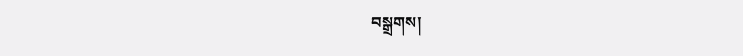བསྒྲགས།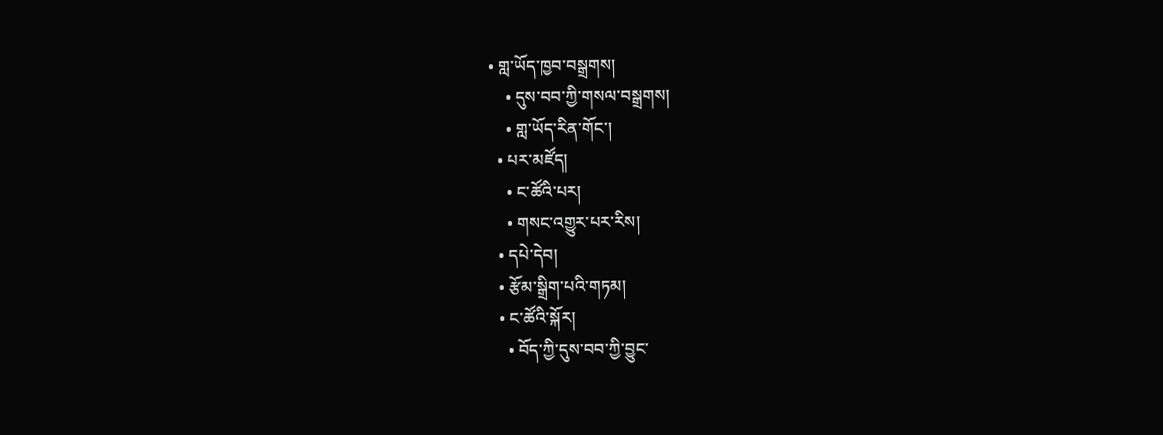• གླ་ཡོད་ཁྱབ་བསྒྲགས།
    • དུས་བབ་ཀྱི་གསལ་བསྒྲགས།
    • གླ་ཡོད་རིན་གོང་།
  • པར་མཛོད།
    • ང་ཚོའི་པར།
    • གསང་འགྱུར་པར་རིས།
  • དཔེ་དེབ།
  • རྩོམ་སྒྲིག་པའི་གཏམ།
  • ང་ཚོའི་སྐོར།
    • བོད་ཀྱི་དུས་བབ་ཀྱི་བྱུང་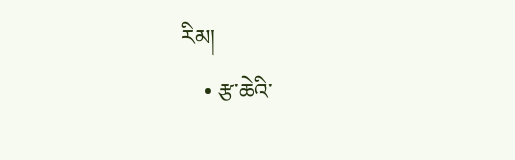རིམ།
    • རྩ་ཆེའི་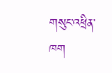གསུང་འཕྲིན་ཁག